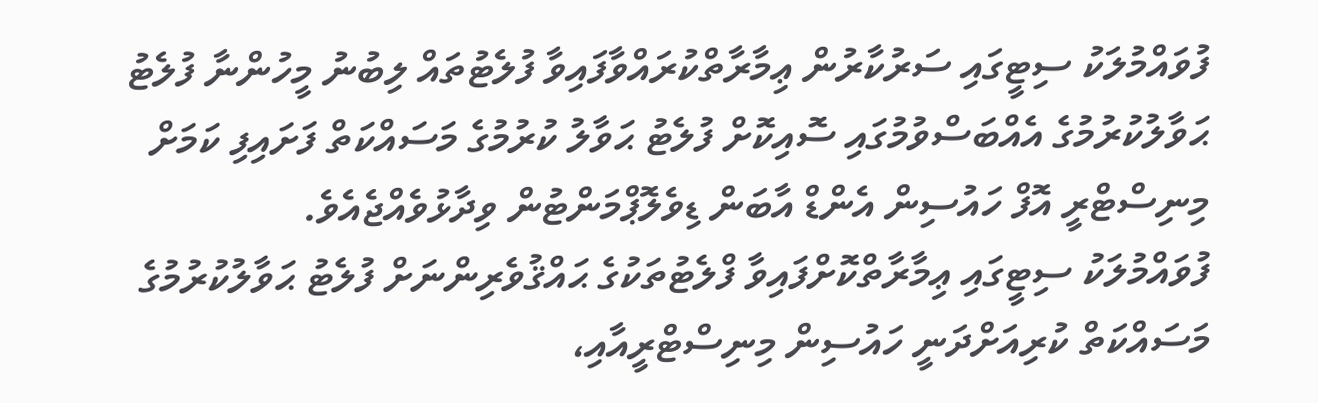ފުވައްމުލަކު ސިޓީގައި ސަރުކާރުން ޢިމާރާތްކުރައްވާފައިވާ ފުލެޓުތައް ލިބުނު މީހުންނާ ފުލެޓު ޙަވާލުކުރުމުގެ އެއްބަސްވުމުގައި ސޮއިކޮށް ފުލެޓު ޙަވާލު ކުރުމުގެ މަސައްކަތް ފަށައިފި ކަމަށް މިނިސްޓްރީ އޮފް ހައުސިން އެންޑް އާބަން ޑިވެލޮޕްމަންޓުން ވިދާޅުވެއްޖެއެވެ.
ފުވައްމުލަކު ސިޓީގައި ޢިމާރާތްކޮށްފައިވާ ފްލެޓުތަކުގެ ޙައްޤުވެރިންނަށް ފުލެޓު ޙަވާލުކުރުމުގެ މަސައްކަތް ކުރިއަށްދަނީ ހައުސިން މިނިސްޓްރީއާއި،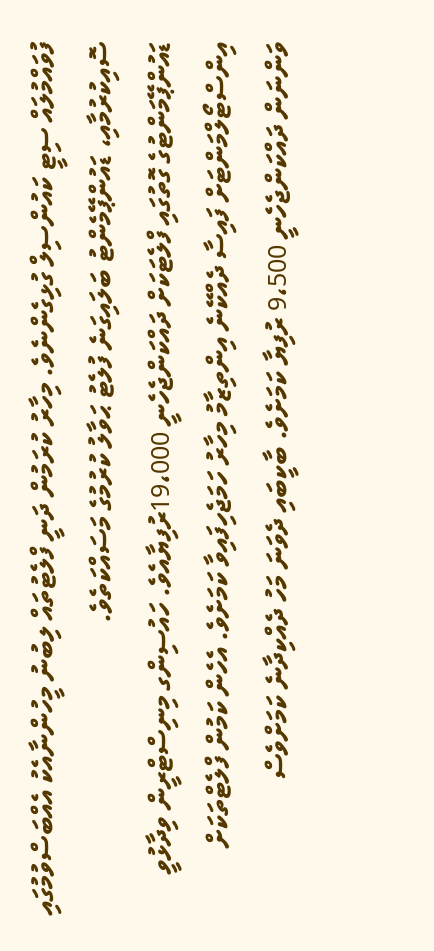ފުވައްމުލައް ސިޓީ ކައުންސިލް ގުޅިގެންނެވެ. މިހާރު ކުރަމުން ދަނީ ފްލެޓުތައް ލިބުނު މީހުންނާއެކު އެއްބަސްވުމުގައި ސޮއިކުރުމާއި، ޑައުންޕޭމެންޓު ބަލައިގަނެ ފުލެޓު ޙަވާލު ކުރުމުގެ މަސައްކަތެވެ.
ޑައުންޕޭމަންޓުގެ ގޮތުގައި ފްލެޓަކަށް ދައްކަންޖެހެނީ 19،000ރުފިޔާއެވެ. ހައުސިންގ މިނިސްޓްރީން ވިދާޅުވީ އިންސްޓޯލްމަންޓަށް ފައިސާ ދެއްކޭނެ އިންތިޒާމު މިހާރު ހަމަޖެހިފައިވާ ކަމަށެވެ. އެހެން ކަމުން ފްލެޓްތަކަށް ވަންނަން ދައްކަންޖެހެނީ 9،500 ރުފިޔާ ކަމަށެވެ. ބާކީބައި ދެވަނަ މަހު ދެއްކިދާނެ ކަމަށްވެސް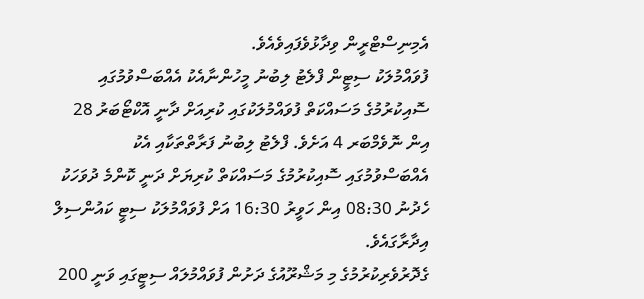އެމިނިސްޓްރީން ވިދާޅުވެފައިވެއެވެ.
ފުވައްމުލަކު ސިޓީން ފްލެޓު ލިބުނު މީހުންނާއެކު އެއްބަސްވުމުގައި ސޮއިކުރުމުގެ މަސައްކަތް ފުވައްމުލަކުގައި ކުރިއަށް ދާނީ އޮކްޓޯބަރު 28 އިން ނޮވެމްބަރ 4 އަށެވެ. ފްލެޓު ލިބުނު ފަރާތްތަކާއި އެކު އެއްބަސްވުމުގައި ސޮއިކުރުމުގެ މަސައްކަތް ކުރިޔަށް ދަނީ ކޮންމެ ދުވަހަކު ހެދުނު 08:30 އިން ހަވީރު 16:30 އަށް ފުވައްމުލަކު ސިޓީ ކައުންސިލް އިދާރާގައެވެ.
ގެދޮރުވެރިކުރުމުގެ މި މަޝްރޫއުގެ ދަށުން ފުވައްމުލައް ސިޓީގައި ވަނީ 200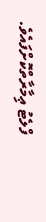ފްލެޓު ޢިމާރާތްކޮށްފައެވެ.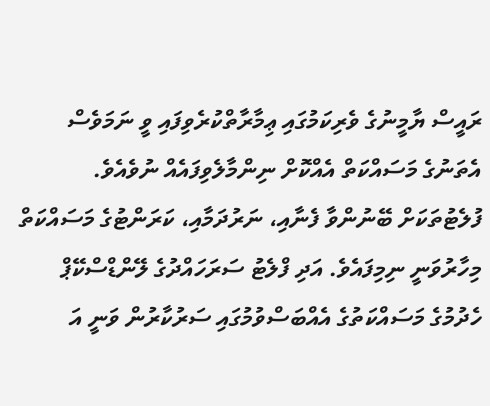ރައީސް ޔާމީނުގެ ވެރިކަމުގައި ޢިމާރާތްކުރެވިފައި ވީ ނަމަވެސް އެތަނުގެ މަސައްކަތް އެއްކޮށް ނިންމާލެވިފައެއް ނުވެއެވެ.
ފުލެޓުތަކަށް ބޭނުންވާ ފެނާއި، ނަރުދަމާއި، ކަރަންޓުގެ މަސައްކަތް މިހާރުވަނީ ނިމިފައެވެ. އަދި ފްލެޓު ސަރަހައްދުގެ ލޭންޑްސްކޭޕް ހެދުމުގެ މަސައްކަތުގެ އެއްބަސްވުމުގައި ސަރުކާރުން ވަނީ އަ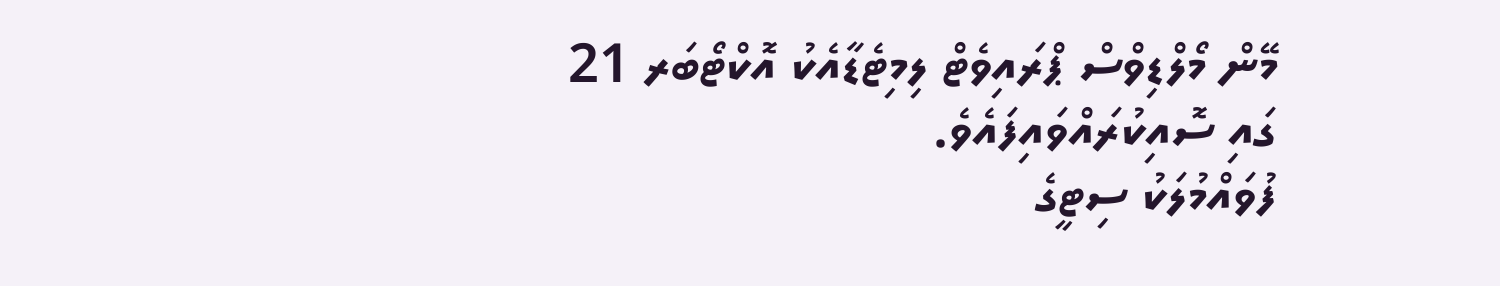މޭން މޯލްޑިވްސް ޕްރައިވެޓް ލިމިޓެޑާއެކު އޮކްޓޯބަރ 21 ގައި ސޮއިކުރައްވައިފައެވެ.
ފުވައްމުލަކު ސިޓީގެ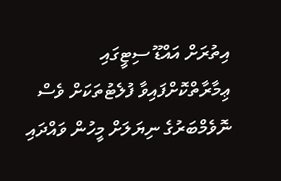އިތުރަށް އައްޑޫ ސިޓީގައި ޢިމާރާތްކޮށްފައިވާ ފުލެޓުތަކަށް ވެސް ނޮވެމްބަރުގެ ނިޔަލަށް މީހުން ވައްދައި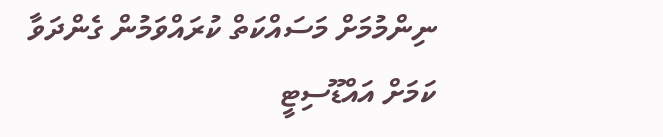ނިންމުމަށް މަސައްކަތް ކުރައްވަމުން ގެންދަވާ ކަމަށް އައްޑޫސިޓީ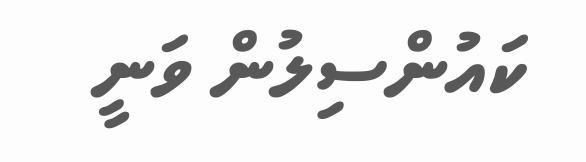ކައުންސިލުން ވަނީ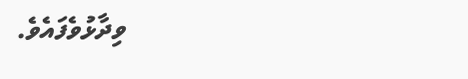ވިދާޅުވެފައެވެ.